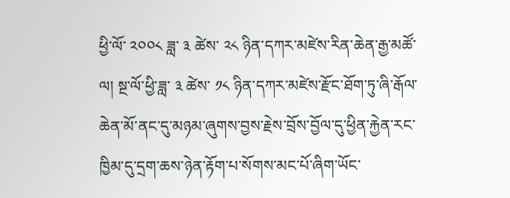ཕྱི་ལོ་ ༢༠༠༨ ཟླ་ ༣ ཚེས་ ༢༨ ཉིན་དཀར་མཛེས་རིན་ཆེན་རྒྱ་མཚོ་ལ། སྔ་ལོ་ཕྱི་ཟླ་ ༣ ཚེས་ ༡༨ ཉིན་དཀར་མཛེས་རྫོང་ཐོག་ཏུ་ཞི་རྒོལ་ཆེན་མོ་ནང་དུ་མཉམ་ཞུགས་བྱས་རྗེས་བྲོས་བྱོལ་དུ་ཕྱིན་རྐྱེན་རང་ཁྱིམ་དུ་དྲག་ཆས་ཉེན་རྟོག་པ་སོགས་མང་པོ་ཞིག་ཡོང་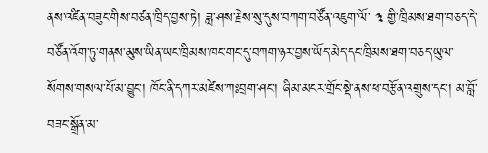ནས་འཛིན་བཟུང་གིས་བཙན་ཁྲིད་བྱས་ཏེ། ཟླ་ཤས་རྗེས་སུ་དུས་བཀག་བཙོན་འཇུག་ལོ་ ༣ གྱི་ཁྲིམས་ཐག་བཅད་དེ་བཙོན་འོག་ཏུ་གནས་མུས་ཡིན་ཡང་ཁྲིམས་ཁང་གང་དུ་བཀག་ཉར་བྱས་ཡོད་མེད་དང་ཁྲིམས་ཐག་བཅད་ཡུལ་སོགས་གསལ་པོ་མ་བྱུང་། ཁོང་ནི་དཀར་མཛེས་ཀཿབྲག་ཤང་། ཞིམ་མངར་གྲོང་སྡེ་ནས་ཕ་བརྩོན་འགྲུས་དང་། མ་བློ་བཟང་སྒྲོན་མ་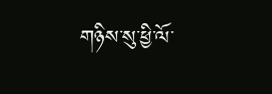གཉིས་སུ་ཕྱི་ལོ་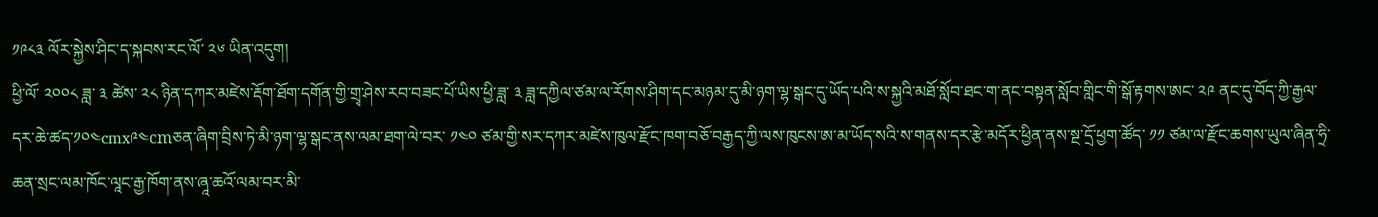༡༩༨༣ ལོར་སྐྱེས་ཤིང་ད་སྐབས་རང་ལོ་ ༢༦ ཡིན་འདུག།
ཕྱི་ལོ་ ༢༠༠༨ ཟླ་ ༣ ཚེས་ ༢༨ ཉིན་དཀར་མཛེས་རྡོག་ཐོག་དགོན་གྱི་གྲྭ་ཤེས་རབ་བཟང་པོ་ཡིས་ཕྱི་ཟླ་ ༣ ཟླ་དཀྱིལ་ཙམ་ལ་རོགས་ཤིག་དང་མཉམ་དུ་མི་ཉག་ལྷ་སྒང་དུ་ཡོད་པའི་ས་སྐྱའི་མཐོ་སློབ་ཐང་ག་ནང་བསྟན་སློབ་གླིང་གི་སྒོ་རྟགས་ཨང་ ༢༩ ནང་དུ་བོད་ཀྱི་རྒྱལ་དར་ཆེ་ཚད་༡༠༤cmx༩༤cmཅན་ཞིག་བྲིས་ཏེ་མི་ཉག་ལྷ་སྒང་ནས་ལམ་ཐག་ལེ་བར་ ༡༤༠ ཙམ་གྱི་སར་དཀར་མཛེས་ཁུལ་རྫོང་ཁག་བཅོ་བརྒྱད་ཀྱི་ལས་ཁུངས་ཨ་མ་ཡོད་སའི་ས་གནས་དར་རྩེ་མདོར་ཕྱིན་ནས་སྔ་དྲོ་ཕྱག་ཚོད་ ༡༡ ཙམ་ལ་རྫོང་ཆགས་ཡུལ་ཞིན་ཧྲི་ཆན་སྲང་ལམ་ཁོང་ལཱང་རྒྱ་ཁོག་ནས་ཞཱ་ཆའོ་ལམ་བར་མི་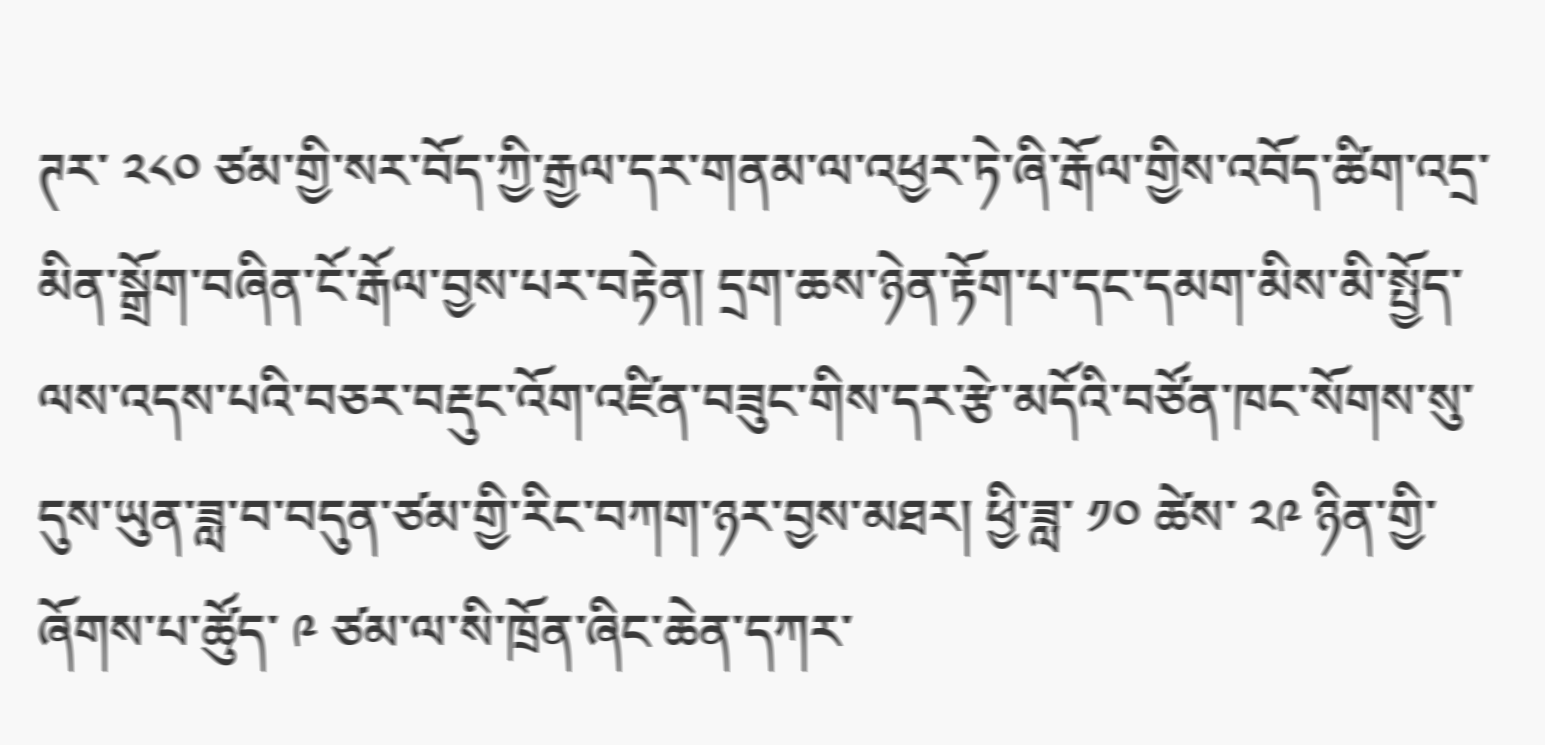ཊར་ ༢༨༠ ཙམ་གྱི་སར་བོད་ཀྱི་རྒྱལ་དར་གནམ་ལ་འཕྱར་ཏེ་ཞི་རྒོལ་གྱིས་འབོད་ཚིག་འདྲ་མིན་སྒྲོག་བཞིན་ངོ་རྒོལ་བྱས་པར་བརྟེན། དྲག་ཆས་ཉེན་རྟོག་པ་དང་དམག་མིས་མི་སྤྱོད་ལས་འདས་པའི་བཅར་བརྡུང་འོག་འཛིན་བཟུང་གིས་དར་རྩེ་མདོའི་བཙོན་ཁང་སོགས་སུ་དུས་ཡུན་ཟླ་བ་བདུན་ཙམ་གྱི་རིང་བཀག་ཉར་བྱས་མཐར། ཕྱི་ཟླ་ ༡༠ ཚེས་ ༢༩ ཉིན་གྱི་ཞོགས་པ་ཚོུད་ ༩ ཙམ་ལ་སི་ཁྲོན་ཞིང་ཆེན་དཀར་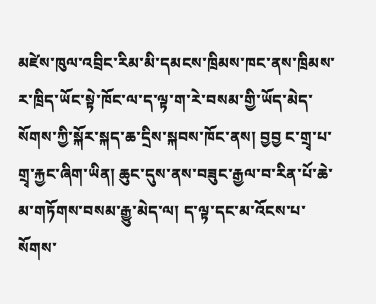མཛེས་ཁུལ་འབྲིང་རིམ་མི་དམངས་ཁྲིམས་ཁང་ནས་ཁྲིམས་ར་ཁྲིད་ཡོང་སྟེ་ཁོང་ལ་ད་ལྟ་ག་རེ་བསམ་གྱི་ཡོད་མེད་སོགས་ཀྱི་སྐོར་སྐད་ཆ་དྲིས་སྐབས་ཁོང་ནས། བྱབྱ ང་གྲྭ་པ་གྲྭ་རྐྱང་ཞིག་ཡིན། ཆུང་དུས་ནས་བཟུང་རྒྱལ་བ་རིན་པོ་ཆེ་མ་གཏོགས་བསམ་རྒྱུ་མེད་ལ། ད་ལྟ་དང་མ་འོངས་པ་སོགས་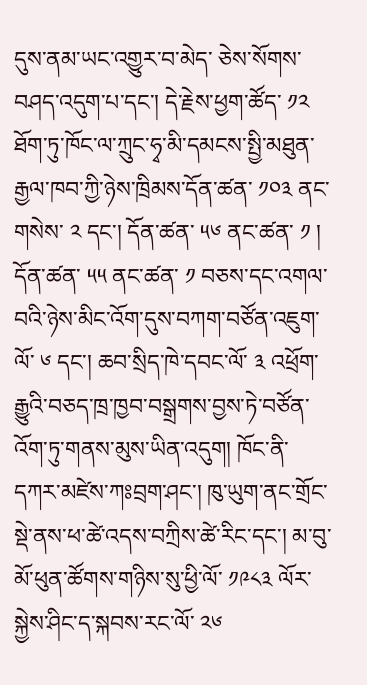དུས་ནམ་ཡང་འགྱུར་བ་མེད་ ཅེས་སོགས་བཤད་འདུག་པ་དང་། དེ་རྗེས་ཕྱག་ཚོད་ ༡༢ ཐོག་ཏུ་ཁོང་ལ་ཀྲུང་ཧྭ་མི་དམངས་སྤྱི་མཐུན་རྒྱལ་ཁབ་ཀྱི་ཉེས་ཁྲིམས་དོན་ཚན་ ༡༠༣ ནང་གསེས་ ༢ དང་། དོན་ཚན་ ༥༦ ནང་ཚན་ ༡ ། དོན་ཚན་ ༥༥ ནང་ཚན་ ༡ བཅས་དང་འགལ་བའི་ཉེས་མིང་འོག་དུས་བཀག་བཙོན་འཇུག་ལོ་ ༦ དང་། ཆབ་སྲིད་ཁེ་དབང་ལོ་ ༣ འཕྲོག་རྒྱུའི་བཅད་ཁྲ་ཁྱབ་བསྒྲགས་བྱས་ཏེ་བཙོན་འོག་ཏུ་གནས་མུས་ཡིན་འདུག། ཁོང་ནི་དཀར་མཛེས་ཀཿབྲག་ཤང་། ཁུ་ཡུག་ནང་གྲོང་སྡེ་ནས་ཕ་ཚེ་འདས་བཀྲིས་ཚེ་རིང་དང་། མ་བུ་མོ་ཕུན་ཚོགས་གཉིས་སུ་ཕྱི་ལོ་ ༡༩༨༣ ལོར་སྐྱེས་ཤིང་ད་སྐབས་རང་ལོ་ ༢༦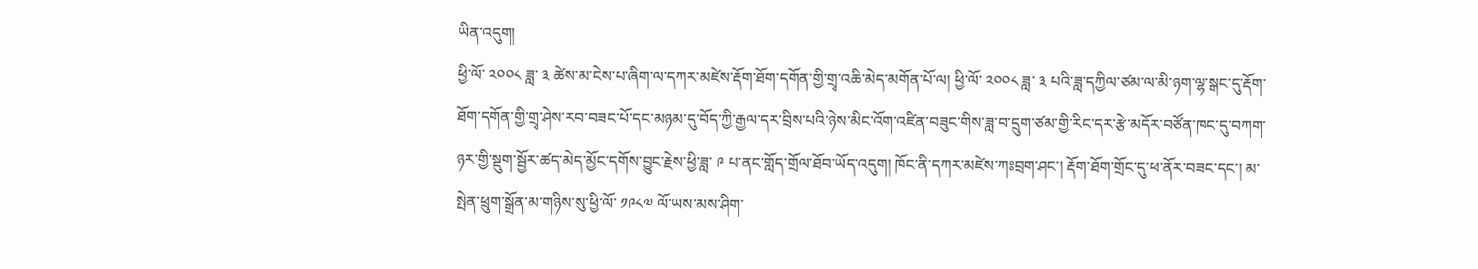ཡིན་འདུག།
ཕྱི་ལོ་ ༢༠༠༨ ཟླ་ ༣ ཚེས་མ་ངེས་པ་ཞིག་ལ་དཀར་མཛེས་རྡོག་ཐོག་དགོན་གྱི་གྲྭ་འཆི་མེད་མགོན་པོ་ལ། ཕྱི་ལོ་ ༢༠༠༨ ཟླ་ ༣ པའི་ཟླ་དཀྱིལ་ཙམ་ལ་མི་ཉག་ལྷ་སྒང་དུ་རྡོག་ཐོག་དགོན་གྱི་གྲྭ་ཤེས་རབ་བཟང་པོ་དང་མཉམ་དུ་བོད་ཀྱི་རྒྱལ་དར་བྲིས་པའི་ཉེས་མིང་འོག་འཛིན་བཟུང་གིས་ཟླ་བ་དྲུག་ཙམ་གྱི་རིང་དར་རྩེ་མདོར་བཙོན་ཁང་དུ་བཀག་ཉར་གྱི་སྡུག་སྦྱོར་ཚད་མེད་མྱོང་དགོས་བྱུང་རྗེས་ཕྱི་ཟླ་ ༩ པ་ནང་གློད་གྲོལ་ཐོབ་ཡོད་འདུག། ཁོང་ནི་དཀར་མཛེས་ཀཿབྲག་ཤང་། རྡོག་ཐོག་གྲོང་དུ་ཕ་ནོར་བཟང་དང་། མ་སྤེན་ཕྲུག་སྒྲོན་མ་གཉིས་སུ་ཕྱི་ལོ་ ༡༩༨༧ ལོ་ཡས་མས་ཤིག་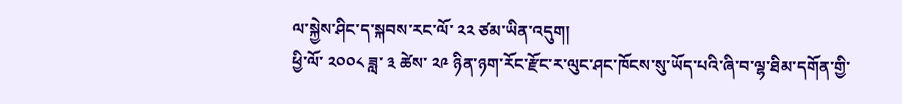ལ་སྐྱེས་ཤིང་ད་སྐབས་རང་ལོ་ ༢༢ ཙམ་ཡིན་འདུག།
ཕྱི་ལོ་ ༢༠༠༨ ཟླ་ ༣ ཚེས་ ༢༩ ཉིན་ཉག་རོང་རྫོང་ར་ལུང་ཤང་ཁོངས་སུ་ཡོད་པའི་ཞི་བ་ལྷ་ཐིམ་དགོན་གྱི་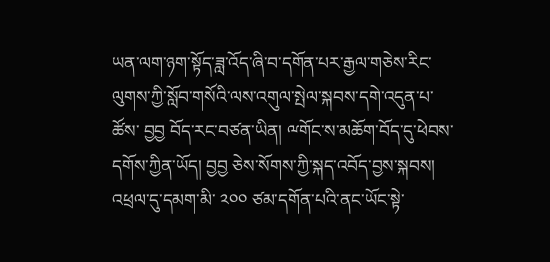ཡན་ལག་ཉག་སྟོད་ཟླ་འོད་ཞི་བ་དགོན་པར་རྒྱལ་གཅེས་རིང་ལུགས་ཀྱི་སློབ་གསོའི་ལས་འགུལ་སྤེལ་སྐབས་དགེ་འདུན་པ་ཚོས་ བྱབྱ བོད་རང་བཙན་ཡིན། ྋགོང་ས་མཆོག་བོད་དུ་ཕེབས་དགོས་ཀྱིན་ཡོད། བྱབྱ ཅེས་སོགས་ཀྱི་སྐད་འབོད་བྱས་སྐབས། འཕྲལ་དུ་དམག་མི་ ༢༠༠ ཙམ་དགོན་པའི་ནང་ཡོང་སྟེ་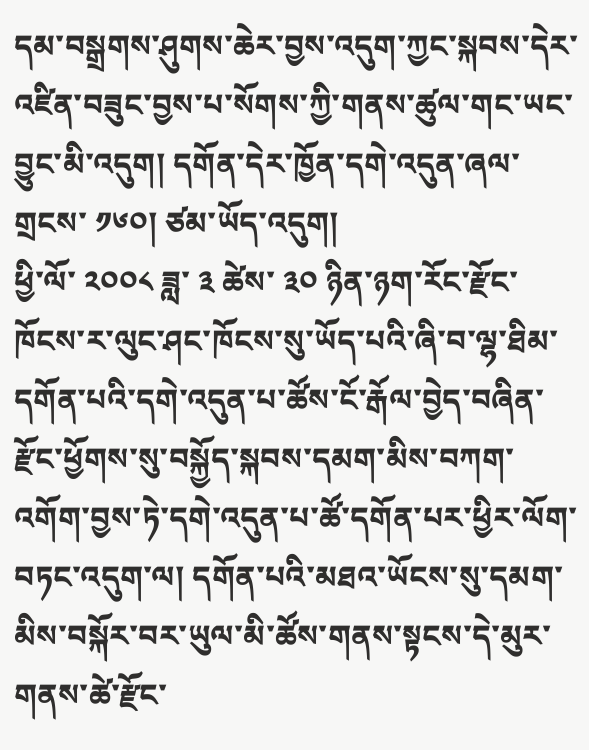དམ་བསྒྲགས་ཤུགས་ཆེར་བྱས་འདུག་ཀྱང་སྐབས་དེར་འཛིན་བཟུང་བྱས་པ་སོགས་ཀྱི་གནས་ཚུལ་གང་ཡང་བྱུང་མི་འདུག། དགོན་དེར་ཁྱོན་དགེ་འདུན་ཞལ་གྲངས་ ༡༦༠། ཙམ་ཡོད་འདུག།
ཕྱི་ལོ་ ༢༠༠༨ ཟླ་ ༣ ཚེས་ ༣༠ ཉིན་ཉག་རོང་རྫོང་ཁོངས་ར་ལུང་ཤང་ཁོངས་སུ་ཡོད་པའི་ཞི་བ་ལྷ་ཐིམ་དགོན་པའི་དགེ་འདུན་པ་ཚོས་ངོ་རྒོལ་བྱེད་བཞིན་རྫོང་ཕྱོགས་སུ་བསྐྱོད་སྐབས་དམག་མིས་བཀག་འགོག་བྱས་ཏེ་དགེ་འདུན་པ་ཚོ་དགོན་པར་ཕྱིར་ལོག་བཏང་འདུག་ལ། དགོན་པའི་མཐའ་ཡོངས་སུ་དམག་མིས་བསྐོར་བར་ཡུལ་མི་ཚོས་གནས་སྟངས་དེ་མུར་གནས་ཚེ་རྫོང་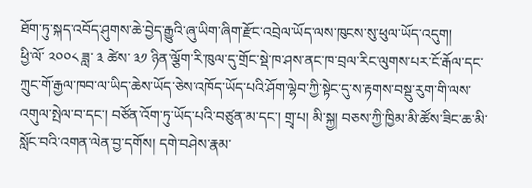ཐོག་ཏུ་སྐད་འབོད་ཤུགས་ཆེ་བྱེད་རྒྱུའི་ཞུ་ཡིག་ཞིག་རྫོང་འབྲེལ་ཡོད་ལས་ཁུངས་སུ་ཕུལ་ཡོད་འདུག།
ཕྱི་ལོ་ ༢༠༠༨ ཟླ་ ༣ ཚེས་ ༣༡ ཉིན་ལྕོག་རི་ཁུལ་དུ་གྲོང་སྡེ་ཁ་ཤས་ནང་ཁ་བྲལ་རིང་ལུགས་པར་ངོ་རྒོལ་དང་ཀྲུང་གོ་རྒྱལ་ཁབ་ལ་ཡིད་ཆེས་ཡོད་ཅེས་འཁོད་ཡོད་པའི་ཤོག་ལྷེབ་ཀྱི་སྟེང་དུ་ས་རྟགས་བསྡུ་རུག་གི་ལས་འགུལ་སྤེལ་བ་དང་། བཙོན་འོག་ཏུ་ཡོད་པའི་བཙུན་མ་དང་། གྲྭ་པ། མི་སྐྱ། བཅས་ཀྱི་ཁྱིམ་མི་ཚོས་ཟིང་ཆ་མི་སློང་བའི་འགན་ལེན་བྱ་དགོས། དགེ་བཤེས་རྣམ་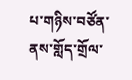པ་གཉིས་བཙོན་ནས་གློད་གྲོལ་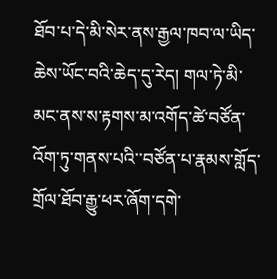ཐོབ་པ་དེ་མི་སེར་ནས་རྒྱལ་ཁབ་ལ་ཡིད་ཆེས་ཡོང་བའི་ཆེད་དུ་རེད། གལ་ཏེ་མི་མང་ནས་ས་རྟགས་མ་འགོད་ཚེ་བཙོན་འོག་ཏུ་གནས་པའི་་བཙོན་པ་རྣམས་གློད་གྲོལ་ཐོབ་རྒྱུ་ཕར་ཞོག་དགེ་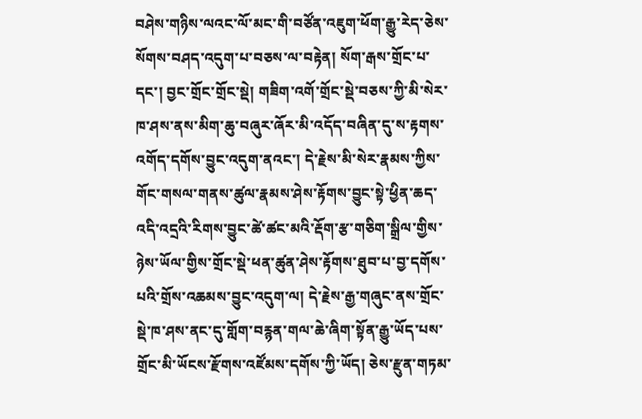བཤེས་གཉིས་ལའང་ལོ་མང་གི་བཙོན་འཇུག་ཕོག་རྒྱུ་རེད་ཅེས་སོགས་བཤད་འདུག་པ་བཅས་ལ་བརྟེན། སོག་རྒས་གྲོང་པ་དང་། བྱང་གྲོང་གྲོང་སྡེ། གཟིག་འགོ་གྲོང་སྡེ་བཅས་ཀྱི་མི་སེར་ཁ་ཤས་ནས་མིག་ཆུ་བཞུར་ཞོར་མི་འདོད་བཞིན་དུ་ས་རྟགས་འགོད་དགོས་བྱུང་འདུག་ནའང་། དེ་རྗེས་མི་སེར་རྣམས་ཀྱིས་གོང་གསལ་གནས་ཚུལ་རྣམས་ཤེས་རྟོགས་བྱུང་སྟེ་ཕྱིན་ཆད་འདི་འདྲའི་རིགས་བྱུང་ཚེ་ཚང་མའི་རྡོག་རྩ་གཅིག་སྒྲིལ་གྱིས་ཉེས་ཡོལ་གྱིས་གྲོང་སྡེ་ཕན་ཚུན་ཤེས་རྟོགས་ཐུབ་པ་བྱ་དགོས་པའི་གྲོས་འཆམས་བྱུང་འདུག་ལ། དེ་རྗེས་རྒྱ་གཞུང་ནས་གྲོང་སྡེ་ཁ་ཤས་ནང་དུ་གློག་བརྙན་གལ་ཆེ་ཞིག་སྟོན་རྒྱུ་ཡོད་པས་གྲོང་མི་ཡོངས་རྫོགས་འཛོམས་དགོས་ཀྱི་ཡོད། ཅེས་རྫུན་གཏམ་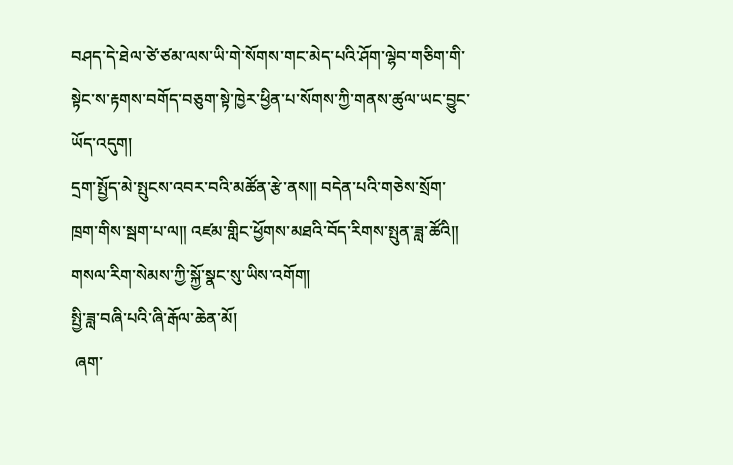བཤད་དེ་ཐེལ་ཙེ་ཙམ་ལས་ཡི་གེ་སོགས་གང་མེད་པའི་ཤོག་ལྷེབ་གཅིག་གི་སྟེང་ས་རྟགས་བགོད་བཅུག་སྟེ་ཁྱེར་ཕྱིན་པ་སོགས་ཀྱི་གནས་ཚུལ་ཡང་བྱུང་ཡོད་འདུག།
དྲག་སྤྱོད་མེ་སྤུངས་འབར་བའི་མཚོན་རྩེ་ནས༎ བདེན་པའི་གཅེས་སྲོག་ཁྲག་གིས་སྦག་པ་ལ༎ འཛམ་གླིང་ཕྱོགས་མཐའི་བོད་རིགས་སྤུན་ཟླ་ཚོའི༎ གསལ་རིག་སེམས་ཀྱི་སྐྱོ་སྣང་སུ་ཡིས་འགོག།
སྤྱི་ཟླ་བཞི་པའི་ཞི་རྒོལ་ཆེན་མོ།
 ཞག་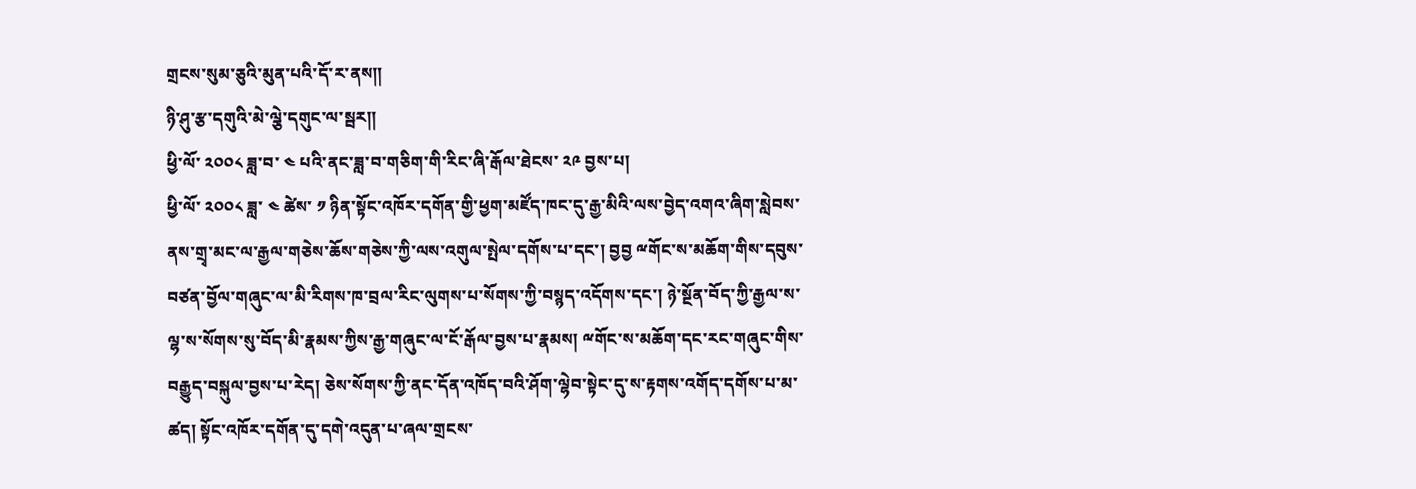གྲངས་སུམ་ཅུའི་མུན་པའི་དོ་ར་ནས༎
ཉི་ཤུ་རྩ་དགུའི་མེ་ལྕེ་དགུང་ལ་སྦར༎
ཕྱི་ལོ་ ༢༠༠༨ ཟླ་བ་ ༤ པའི་ནང་ཟླ་བ་གཅིག་གི་རིང་ཞི་རྒོལ་ཐེངས་ ༢༩ བྱས་པ།
ཕྱི་ལོ་ ༢༠༠༨ ཟླ་ ༤ ཚེས་ ༡ ཉིན་སྟོང་འཁོར་དགོན་གྱི་ཕྱག་མཛོད་ཁང་དུ་རྒྱ་མིའི་ལས་བྱེད་འགའ་ཞིག་སླེབས་ནས་གྲྭ་མང་ལ་རྒྱལ་གཅེས་ཆོས་གཅེས་ཀྱི་ལས་འགུལ་སྤེལ་དགོས་པ་དང་། བྱབྱ ྋགོང་ས་མཆོག་གིས་དབུས་བཙན་བྱོལ་གཞུང་ལ་མི་རིགས་ཁ་བྲལ་རིང་ལུགས་པ་སོགས་ཀྱི་བསྙད་འདོགས་དང་། ཉེ་སྔོན་བོད་ཀྱི་རྒྱལ་ས་ལྷ་ས་སོགས་སུ་བོད་མི་རྣམས་ཀྱིས་རྒྱ་གཞུང་ལ་ངོ་རྒོལ་བྱས་པ་རྣམས། ྋགོང་ས་མཆོག་དང་རང་གཞུང་གིས་བརྒྱུད་བསྐུལ་བྱས་པ་རེད། ཅེས་སོགས་ཀྱི་ནང་དོན་འཁོད་བའི་ཤོག་ལྷེབ་སྟེང་དུ་ས་རྟགས་འགོད་དགོས་པ་མ་ཚད། སྟོང་འཁོར་དགོན་དུ་དགེ་འདུན་པ་ཞལ་གྲངས་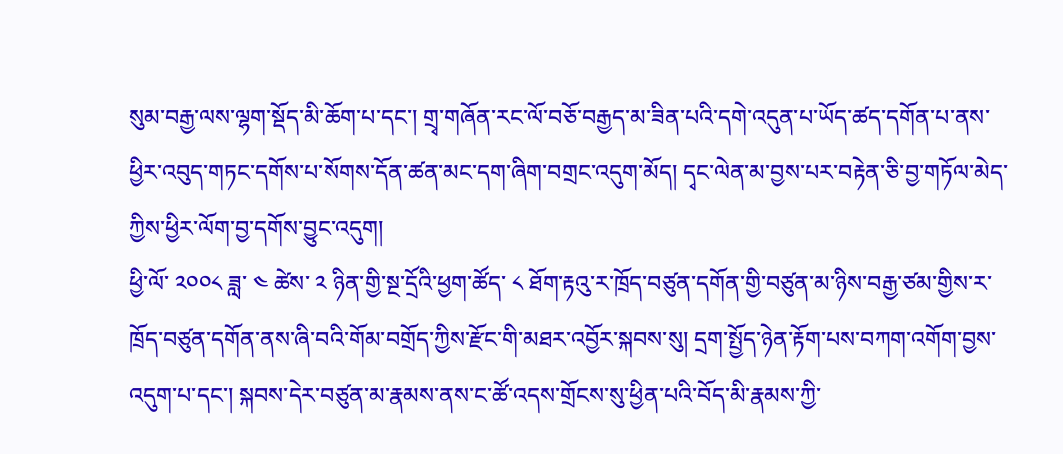སུམ་བརྒྱ་ལས་ལྷག་སྡོད་མི་ཆོག་པ་དང་། གྲྭ་གཞོན་རང་ལོ་བཅོ་བརྒྱད་མ་ཟིན་པའི་དགེ་འདུན་པ་ཡོད་ཚད་དགོན་པ་ནས་ཕྱིར་འབུད་གཏང་དགོས་པ་སོགས་དོན་ཚན་མང་དག་ཞིག་བགྲང་འདུག་མོད། དྭང་ལེན་མ་བྱས་པར་བརྟེན་ཅི་བྱ་གཏོལ་མེད་ཀྱིས་ཕྱིར་ལོག་བྱ་དགོས་བྱུང་འདུག།
ཕྱི་ལོ་ ༢༠༠༨ ཟླ་ ༤ ཚེས་ ༢ ཉིན་གྱི་སྔ་དྲོའི་ཕྱག་ཚོད་ ༨ ཐོག་རྟའུ་ར་ཁྲོད་བཙུན་དགོན་གྱི་བཙུན་མ་ཉིས་བརྒྱ་ཙམ་གྱིས་ར་ཁྲོད་བཙུན་དགོན་ནས་ཞི་བའི་གོམ་བགྲོད་ཀྱིས་རྫོང་གི་མཐར་འབྱོར་སྐབས་སུ། དྲག་སྤྱོད་ཉེན་རྟོག་པས་བཀག་འགོག་བྱས་འདུག་པ་དང་། སྐབས་དེར་བཙུན་མ་རྣམས་ནས་ང་ཚོ་འདས་གྲོངས་སུ་ཕྱིན་པའི་བོད་མི་རྣམས་ཀྱི་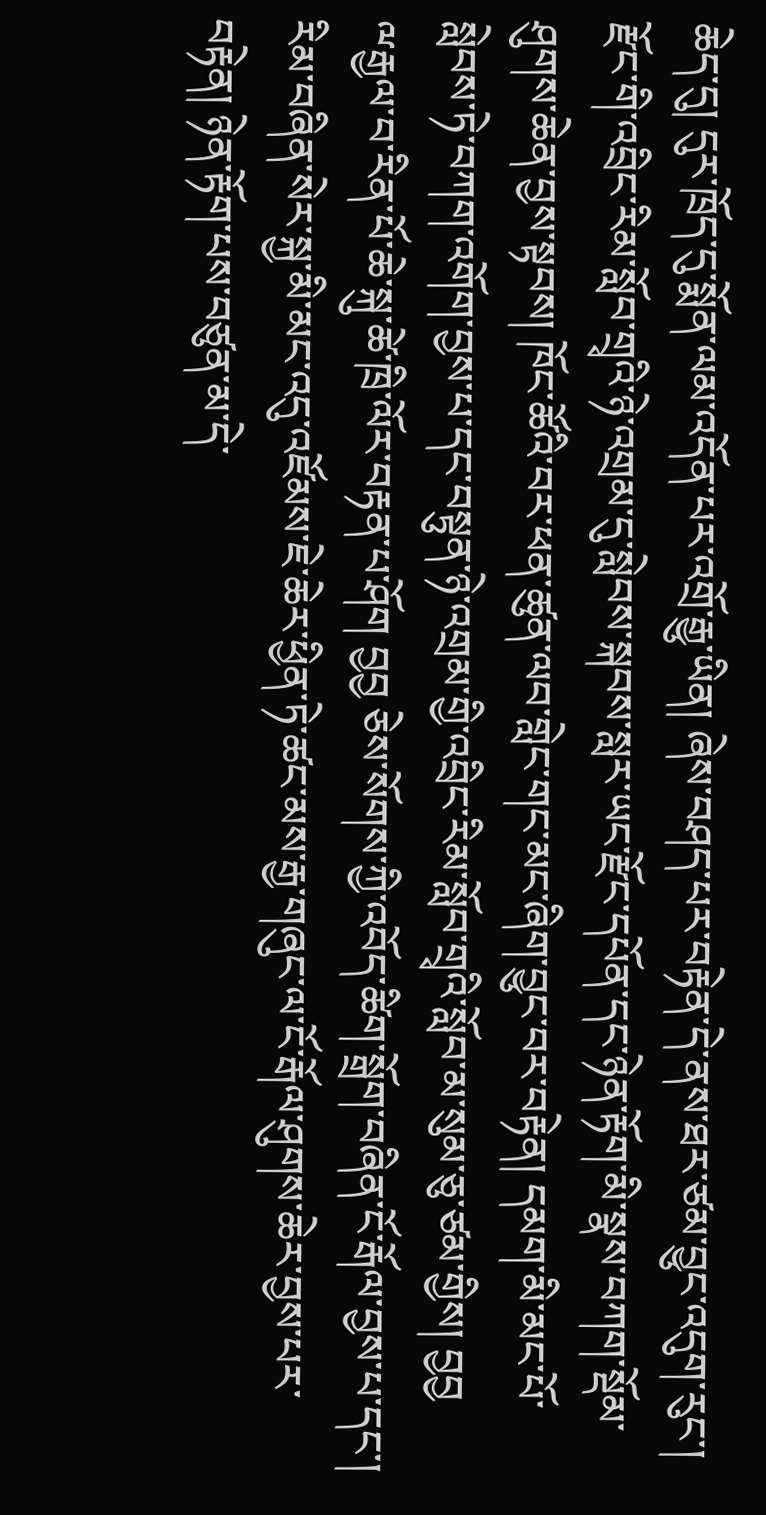ཆེད་དུ། དུར་ཁྲོད་དུ་སྨོན་ལམ་འདོན་པར་འགྲོ་རྒྱུ་ཡིན། ཞེས་བཤད་པར་བརྟེན་དེ་ནས་ཐར་ཙམ་བྱུང་འདུག་རུང་། རྫོང་གི་འབྲིང་རིམ་སློབ་གྲྭའི་ཉེ་འགྲམ་དུ་སླེབས་སྐབས་སླར་ཡང་རྫོང་དཔོན་དང་ཉེན་རྟོག་མི་སྣས་བཀག་སྡོམ་ཤུགས་ཆེན་བྱས་སྟབས། ཁོང་ཚོའི་བར་ཕན་ཚུན་ལབ་གླེང་གང་མང་ཞིག་བྱུང་བར་བརྟེན། དམག་མི་མང་པོ་སླེབས་ཏེ་བཀག་འགོག་བྱས་པ་དང་བསྟུན་ཉེ་འགྲམ་གྱི་འབྲིང་རིམ་སློབ་གྲྭའི་སློབ་མ་སུམ་ཅུ་ཙམ་གྱིས། བྱབྱ ྋརྒྱལ་བ་རིན་པོ་ཆེ་སྐུ་ཚེ་ཁྲི་ལོར་བརྟན་པ་ཤོག བྱབྱ ཅེས་སོགས་ཀྱི་འབོད་ཚིག་སྒྲོག་བཞིན་ངོ་རྒོལ་བྱས་པ་དང་། རིམ་བཞིན་སེར་སྐྱ་མི་མང་འདུ་འཛོམས་ཇེ་ཆེར་ཕྱིན་ཏེ་ཚང་མས་རྒྱ་གཞུང་ལ་ངོ་རྒོལ་ཤུགས་ཆེར་བྱས་པར་བརྟེན། ཉེན་རྟོག་པས་བཙུན་མ་དེ་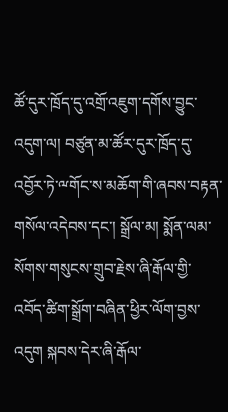ཚོ་དུར་ཁྲོད་དུ་འགྲོ་འཇུག་དགོས་བྱུང་འདུག་ལ། བཙུན་མ་ཚོར་དུར་ཁྲོད་དུ་འབྱོར་ཏེ་ྋགོང་ས་མཆོག་གི་ཞབས་བརྟན་གསོལ་འདེབས་དང་། སྒྲོལ་མ། སྨོན་ལམ་སོགས་གསུངས་གྲུབ་རྗེས་ཞི་རྒོལ་གྱི་འབོད་ཚིག་སྒྲོག་བཞིན་ཕྱིར་ལོག་བྱས་འདུག སྐབས་དེར་ཞི་རྒོལ་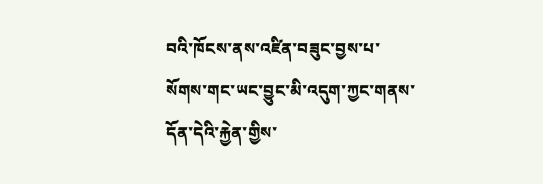བའི་ཁོངས་ནས་འཛིན་བཟུང་བྱས་པ་སོགས་གང་ཡང་བྱུང་མི་འདུག་ཀྱང་གནས་དོན་དེའི་རྐྱེན་གྱིས་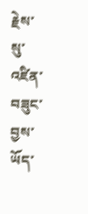རྗེས་སུ་འཛིན་བཟུང་བྱས་ཡོད་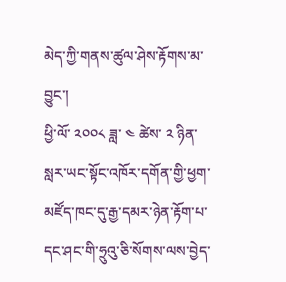མེད་ཀྱི་གནས་ཚུལ་ཤེས་རྟོགས་མ་བྱུང་།
ཕྱི་ལོ་ ༢༠༠༨ ཟླ་ ༤ ཚེས་ ༢ ཉིན་སླར་ཡང་སྟོང་འཁོར་དགོན་གྱི་ཕྱག་མཛོད་ཁང་དུ་རྒྱ་དམར་ཉེན་རྟོག་པ་དང་ཤང་གི་ཧྲུའུ་ཅི་སོགས་ལས་བྱེད་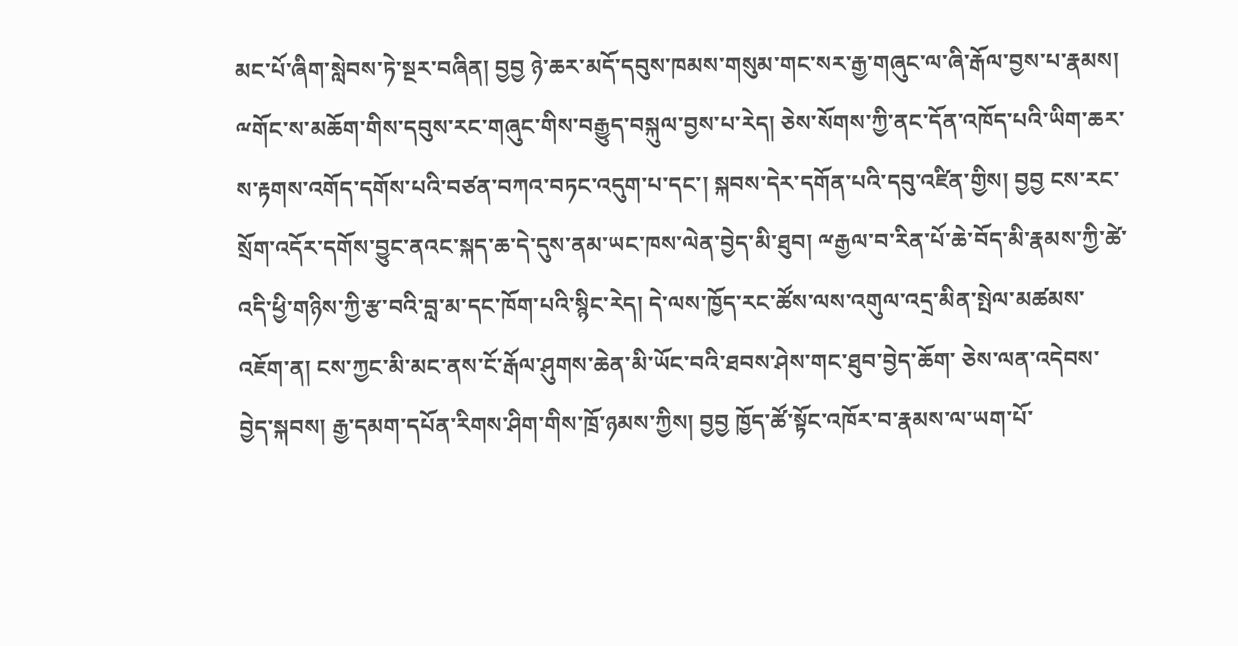མང་པོ་ཞིག་སླེབས་ཏེ་སྔར་བཞིན། བྱབྱ ཉེ་ཆར་མདོ་དབུས་ཁམས་གསུམ་གང་སར་རྒྱ་གཞུང་ལ་ཞི་རྒོལ་བྱས་པ་རྣམས། ྋགོང་ས་མཆོག་གིས་དབུས་རང་གཞུང་གིས་བརྒྱུད་བསྐུལ་བྱས་པ་རེད། ཅེས་སོགས་ཀྱི་ནང་དོན་འཁོད་པའི་ཡིག་ཆར་ས་རྟགས་འགོད་དགོས་པའི་བཙན་བཀའ་བཏང་འདུག་པ་དང་། སྐབས་དེར་དགོན་པའི་དབུ་འཛིན་གྱིས། བྱབྱ ངས་རང་སྲོག་འདོར་དགོས་བྱུང་ནའང་སྐད་ཆ་དེ་དུས་ནམ་ཡང་ཁས་ལེན་བྱེད་མི་ཐུབ། ྋརྒྱལ་བ་རིན་པོ་ཆེ་བོད་མི་རྣམས་ཀྱི་ཚེ་འདི་ཕྱི་གཉིས་ཀྱི་རྩ་བའི་བླ་མ་དང་ཁོག་པའི་སྙིང་རེད། དེ་ལས་ཁྱོད་རང་ཚོས་ལས་འགུལ་འདྲ་མིན་སྤེལ་མཚམས་འཇོག་ན། ངས་ཀྱང་མི་མང་ནས་ངོ་རྒོལ་ཤུགས་ཆེན་མི་ཡོང་བའི་ཐབས་ཤེས་གང་ཐུབ་བྱེད་ཆོག་ ཅེས་ལན་འདེབས་བྱེད་སྐབས། རྒྱ་དམག་དཔོན་རིགས་ཤིག་གིས་ཁྲོ་ཉམས་ཀྱིས། བྱབྱ ཁྱོད་ཚོ་སྟོང་འཁོར་བ་རྣམས་ལ་ཡག་པོ་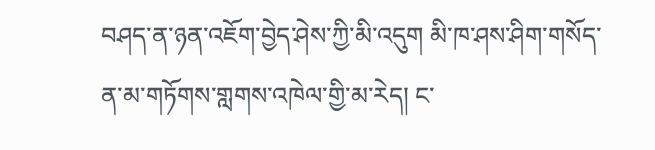བཤད་ན་ཉན་འཇོག་བྱེད་ཤེས་ཀྱི་མི་འདུག མི་ཁ་ཤས་ཤིག་གསོད་ན་མ་གཏོགས་གླགས་འཁེལ་གྱི་མ་རེད། ང་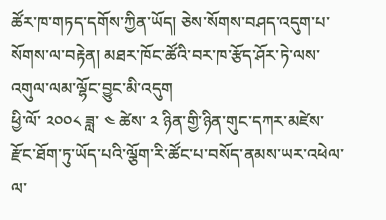ཚོར་ཁ་གཏད་དགོས་ཀྱིན་ཡོད། ཅེས་སོགས་བཤད་འདུག་པ་སོགས་ལ་བརྟེན། མཐར་ཁོང་ཚོའི་བར་ཁ་རྩོད་ཤོར་ཏེ་ལས་འགུལ་ལམ་ལྷོང་བྱུང་མི་འདུག
ཕྱི་ལོ་ ༢༠༠༨ ཟླ་ ༤ ཚེས་ ༢ ཉིན་གྱི་ཉིན་གུང་དཀར་མཛེས་རྫོང་ཐོག་ཏུ་ཡོད་པའི་ལྕོག་རི་ཚོང་པ་བསོད་ནམས་ཡར་འཕེལ་ལ་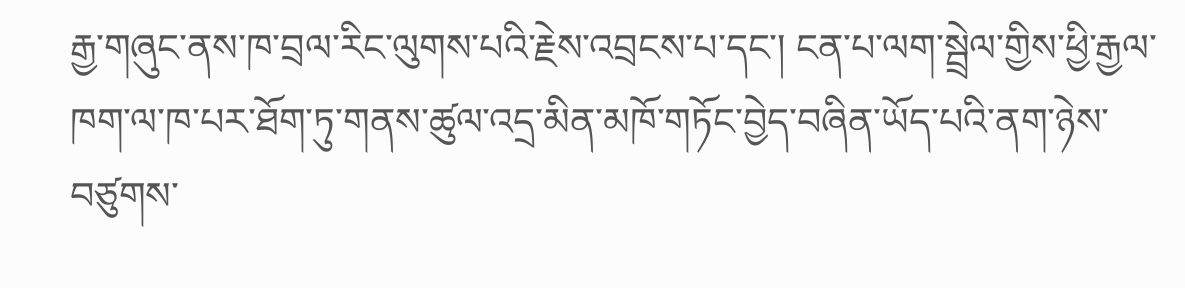རྒྱ་གཞུང་ནས་ཁ་བྲལ་རིང་ལུགས་པའི་རྗེས་འབྲངས་པ་དང་། ངན་པ་ལག་སྦྲེལ་གྱིས་ཕྱི་རྒྱལ་ཁག་ལ་ཁ་པར་ཐོག་ཏུ་གནས་ཚུལ་འདྲ་མིན་མཁོ་གཏོང་བྱེད་བཞིན་ཡོད་པའི་ནག་ཉེས་བཙུགས་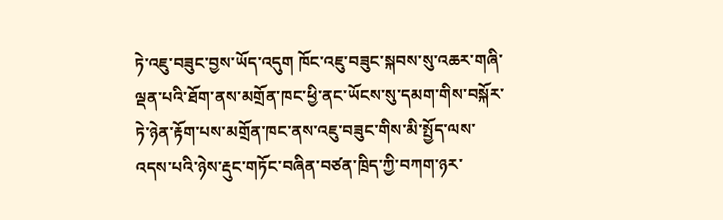ཏེ་འཇུ་བཟུང་བྱས་ཡོད་འདུག ཁོང་འཇུ་བཟུང་སྐབས་སུ་འཆར་གཞི་ལྡན་པའི་ཐོག་ནས་མགྲོན་ཁང་ཕྱི་ནང་ཡོངས་སུ་དམག་གིས་བསྐོར་ཏེ་ཉེན་རྟོག་པས་མགྲོན་ཁང་ནས་འཇུ་བཟུང་གིས་མི་སྤྱོད་ལས་འདས་པའི་ཉེས་རྡུང་གཏོང་བཞིན་བཙན་ཁྲིད་ཀྱི་བཀག་ཉར་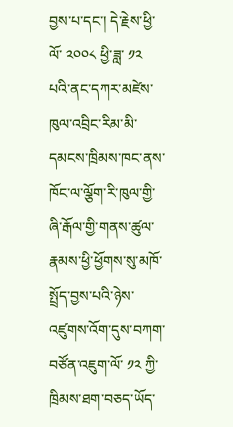བྱས་པ་དང་། དེ་རྗེས་ཕྱི་ལོ་ ༢༠༠༨ ཕྱི་ཟླ་ ༡༢ པའི་ནང་དཀར་མཛེས་ཁུལ་འབྲིང་རིམ་མི་དམངས་ཁྲིམས་ཁང་ནས་ཁོང་ལ་ལྕོག་རི་ཁུལ་གྱི་ཞི་རྒོལ་གྱི་གནས་ཚུལ་རྣམས་ཕྱི་ཕྱོགས་སུ་མཁོ་སྤྲོད་བྱས་པའི་ཉེས་འཛུགས་འོག་དུས་བཀག་བཙོན་འཇུག་ལོ་ ༡༢ ཀྱི་ཁྲིམས་ཐག་བཅད་ཡོད་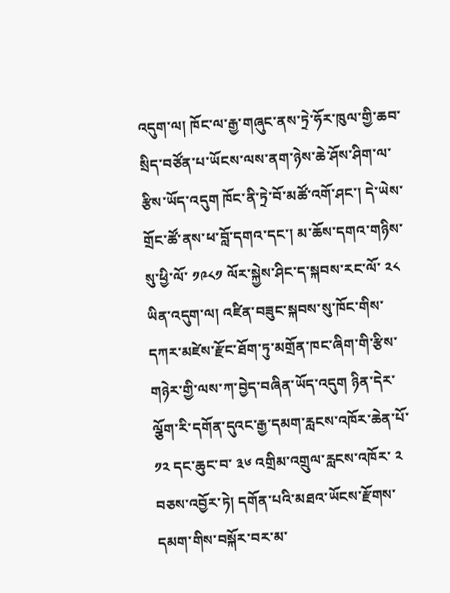འདུག་ལ། ཁོང་ལ་རྒྱ་གཞུང་ནས་ཏྲེ་ཧོར་ཁུལ་གྱི་ཆབ་སྲིད་བཙོན་པ་ཡོངས་ལས་ནག་ཉེས་ཆེ་ཤོས་ཤིག་ལ་རྩིས་ཡོད་འདུག ཁོང་ནི་ཏྲེ་བོ་མཚོ་འགོ་ཤང་། དེ་ཡེས་གྲོང་ཚོ་ནས་ཕ་བློ་དགའ་དང་། མ་ཆོས་དགའ་གཉིས་སུ་ཕྱི་ལོ་ ༡༩༨༡ ལོར་སྐྱེས་ཤིང་ད་སྐབས་རང་ལོ་ ༢༨ ཡིན་འདུག་ལ། འཛིན་བཟུང་སྐབས་སུ་ཁོང་གིས་དཀར་མཛེས་རྫོང་ཐོག་ཏུ་མགྲོན་ཁང་ཞིག་གི་རྩིས་གཉེར་གྱི་ལས་ཀ་བྱེད་བཞིན་ཡོད་འདུག ཉིན་དེར་ལྕོག་རི་དགོན་དུའང་རྒྱ་དམག་རླངས་འཁོར་ཆེན་པོ་ ༡༢ དང་ཆུང་བ་ ༣༦ འགྲིམ་འགྲུལ་རླངས་འཁོར་ ༢ བཅས་འབྱོར་ཏེ། དགོན་པའི་མཐའ་ཡོངས་རྫོགས་དམག་གིས་བསྐོར་བར་མ་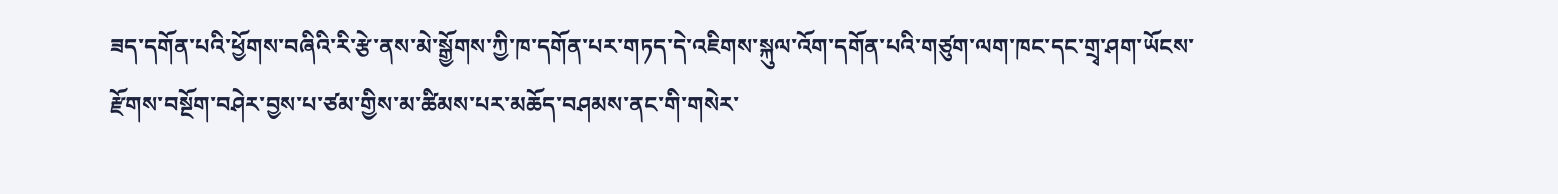ཟད་དགོན་པའི་ཕྱོགས་བཞིའི་རི་རྩེ་ནས་མེ་སྒྱོགས་ཀྱི་ཁ་དགོན་པར་གཏད་དེ་འཇིགས་སྐུལ་འོག་དགོན་པའི་གཙུག་ལག་ཁང་དང་གྲྭ་ཤག་ཡོངས་རྫོགས་བསྔོག་བཤེར་བྱས་པ་ཙམ་གྱིས་མ་ཚིམས་པར་མཆོད་བཤམས་ནང་གི་གསེར་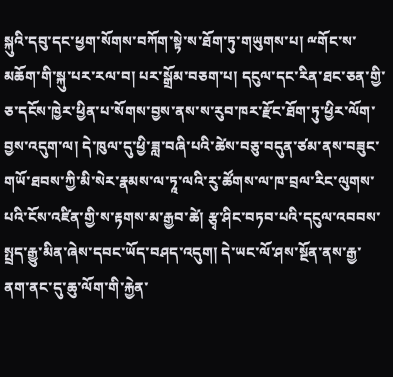སྐུའི་དབུ་དང་ཕྱག་སོགས་བཀོག་སྟེ་ས་ཐོག་ཏུ་གཡུགས་པ། ྋགོང་ས་མཆོག་གི་སྐུ་པར་རལ་བ། པར་སྒྲོམ་བཅག་པ། དངུལ་དང་རིན་ཐང་ཅན་གྱི་ཅ་དངོས་ཁྱེར་ཕྱིན་པ་སོགས་བྱས་ནས་ས་རུབ་ཁར་རྫོང་ཐོག་ཏུ་ཕྱིར་ལོག་བྱས་འདུག་ལ། དེ་ཁུལ་དུ་ཕྱི་ཟླ་བཞི་པའི་ཚེས་བཅུ་བདུན་ཙམ་ནས་བཟུང་གཡོ་ཐབས་ཀྱི་མི་སེར་རྣམས་ལ་ཏཱ་ལའི་རུ་ཚོགས་ལ་ཁ་བྲལ་རིང་ལུགས་པའི་ངོས་འཛིན་གྱི་ས་རྟགས་མ་རྒྱབ་ཚེ། རྩྭ་ཤིང་བཏབ་པའི་དངུལ་འབབས་སྤྲད་རྒྱུ་མིན་ཞེས་དབང་ཡོད་བཤད་འདུག། དེ་ཡང་ལོ་ཤས་སྔོན་ནས་རྒྱ་ནག་ནང་དུ་ཆུ་ལོག་གི་རྐྱེན་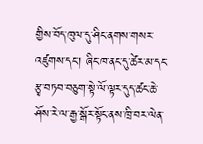གྱིས་བོད་ཁུལ་དུ་ཤིང་ནགས་གསར་འཛུགས་དང་། ཞིང་ཁ་ནང་དུ་ཚེར་མ་དང་རྩྭ་བཏབ་བཅུག་སྟེ་ལོ་ལྟར་དུད་ཚང་ཆེ་ཤོས་རེ་ལ་རྒྱ་སྒོར་སྟོང་ནས་ཁྲི་བར་ལེན་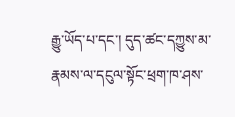རྒྱུ་ཡོད་པ་དང་། དུད་ཚང་དཀྱུས་མ་རྣམས་ལ་དངུལ་སྟོང་ཕྲག་ཁ་ཤས་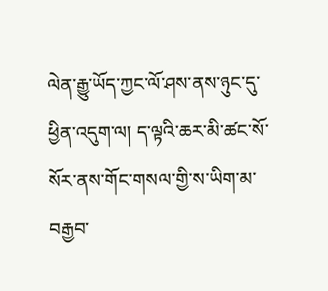ལེན་རྒྱུ་ཡོད་ཀྱང་ལོ་ཤས་ནས་ཉུང་དུ་ཕྱིན་འདུག་ལ། ད་ལྟའི་ཆར་མི་ཚང་སོ་སོར་ནས་གོང་གསལ་གྱི་ས་ཡིག་མ་བརྒྱབ་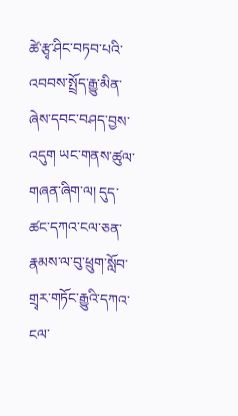ཚེ་རྩྭ་ཤིང་བཏབ་པའི་འབབས་སྤྲོད་རྒྱུ་མིན་ཞེས་དབང་བཤད་བྱས་འདུག ཡང་གནས་ཚུལ་གཞན་ཞིག་ལ། དུད་ཚང་དཀའ་ངལ་ཅན་རྣམས་ལ་བུ་ཕྲུག་སློབ་གྲྭར་གཏོང་རྒྱུའི་དཀའ་ངལ་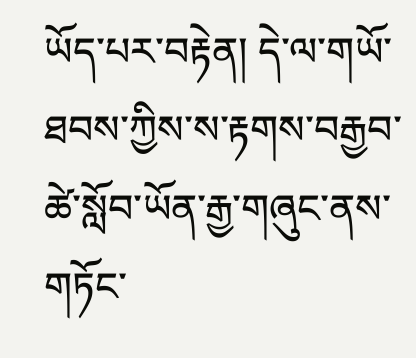ཡོད་པར་བརྟེན། དེ་ལ་གཡོ་ཐབས་ཀྱིས་ས་རྟགས་བརྒྱབ་ཚེ་སློབ་ཡོན་རྒྱ་གཞུང་ནས་གཏོང་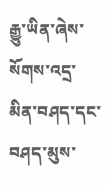རྒྱུ་ཡིན་ཞེས་སོགས་འདྲ་མིན་བཤད་དང་བཤད་མུས་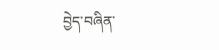བྱེད་བཞིན་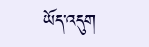ཡོད་འདུག